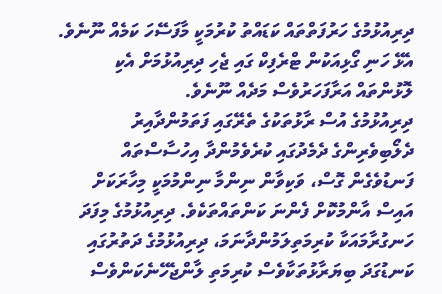ދިރިއުޅުމުގެ ހަރުފަތްތައް ކަޑައްތު ކުރުމަކީ މާފަސޭހަ ކަމެއް ނޫނެވެ. އެޅޭ ހަނި ގޯޅިއަކުން ޓްރެފިކް ގައި ޖެހި ދިރިއުޅުމަށް އެކި ލޮޅުންތައް އަރާފަހަރުވެސް މަދެއް ނޫނެވެ.
ދިރިއުޅުމުގެ އުސް ރާޅުތަކުގެ ތެރޭގައި ފަތަމުންދާއިރު ދެލޯބިވެރިންގެ ދެމެދުގައި ކުރެވެމުންދާ އިހުސާސްތައް ފަނޑުވެގެން ގޮސް، ވަކިވާން ނިންމާ ނިންމުމަކީ މިހާރަކަށް އައިސް އާންމުކޮށް ފެންނަ ކަންތައްތަކެވެ. ދިރިއުޅުމުގެ މިފަދަ ހަނގުރާމައަކާ ކުރިމަތިލަމުންދާނަމަ، ދިރިއުޅުމުގެ ދަތުރުގައި ކަނޑުގަދަ ބިޔަރާޅުތަކާވެސް ކުރިމަތި ލާންޖެހޭނެކަންވެސް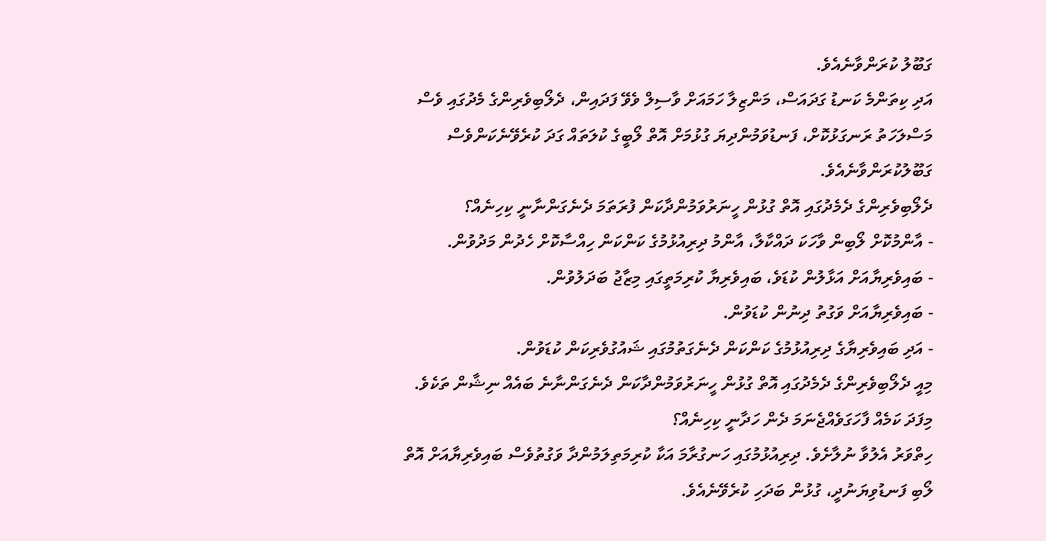ގަބޫލު ކުރަންވާނެއެވެ.
އަދި ކިތަންމެ ކަނޑު ގަދައަސް، މަންޒިލާ ހަމައަށް ވާސިލް ވެވޭ ފަދައިން، ދެލޯބިވެރިންގެ މެދުގައި ވެސް މަސްލަހަތު ރަނގަޅުކޮށް، ފަނޑުވަމުންދިޔަ ގުޅުމަށް އޮތް ލޯބީގެ ކުލަތައް ގަދަ ކުރެވޭނެކަންވެސް ގަބޫލުކުރަންވާނެއެވެ.
ދެލޯބިވެރިންގެ ދެމެދުގައި އޮތް ގުޅުން ހީނަރުވަމުންދާކަން ފުރަތަމަ ދެނެގަންނާނީ ކިހިނެއް؟
- އާންމުކޮށް ލޯބިން ވާހަކަ ދައްކާލާ، އާންމު ދިރިއުޅުމުގެ ކަންކަން ހިއްސާކޮށް ހެދުން މަދުވުން.
- ބައިވެރިޔާއަށް އަޅާލުން ކުޑަވެ، ބައިވެރިޔާ ކުރިމަތީގައި މިޒާޖު ބަދަލުވުން.
- ބައިވެރިޔާއަށް ވަގުތު ދިނުން ކުޑަވުން.
- އަދި ބައިވެރިޔާގެ ދިރިއުޅުމުގެ ކަންކަން ދެނެގަތުމުގައި ޝައުގުވެރިކަން ކުޑަވުން.
މިއީ ދެލޯބިވެރިންގެ ދެމެދުގައި އޮތް ގުޅުން ހީނަރުވަމުންދާކަން ދެނެގަންނާނެ ބައެއް ނިޝާން ތަކެވެ.
މިފަދަ ކަމެއް ފާހަގަވެއްޖެނަމަ ދެން ހަދާނީ ކިހިނެއް؟
ހިތްވަރު އެލުވާ ނުލާށެވެ. ދިރިއުޅުމުގައި ހަނގުރާމަ އަކާ ކުރިމަތިލަމުންދާ ވަގުތުވެސް ބައިވެރިޔާއަށް އޮތް ލޯބި ފަނޑުވިޔަނުދީ، ގުޅުން ބަދަހި ކުރެވޭނެއެވެ.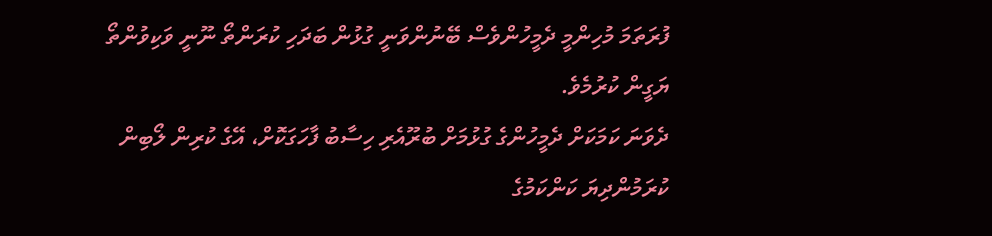ފުރަތަމަ މުހިންމީ ދެމީހުންވެސް ބޭނުންވަނީ ގުޅުން ބަދަހި ކުރަންތޯ ނޫނީ ވަކިވުންތޯ ޔަގީން ކުރުމެވެ.
ދެވަނަ ކަމަކަށް ދެމީހުންގެ ގުޅުމަށް ބުރޫއެރި ހިސާބު ފާހަގަކޮށް، އޭގެ ކުރިން ލޯބިން ކުރަމުންދިޔަ ކަންކަމުގެ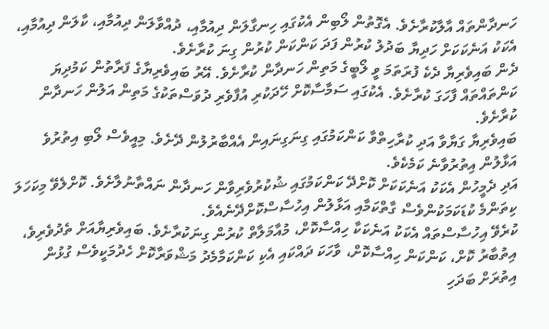ހަނދާންތައް އާލާކުރާށެވެ. އެގޮތުން ލޯބިން އެކުގައި ހިނގާލަން ދިއުމާއި، ދުއްވާލަން ދިއުމާއި، ކާލަން ދިއުމާއި، އެކަކު އަނެކަކަށް ހަދިޔާ ބަދުލު ކުރުން ފަދަ ކަންކަން ކުރުން ގިނަ ކުރާށެވެ.
ދެން ބައިވެރިޔާ ދެކެ ފުރަތަމަ ވީ ލޯބީގެ މަތިން ހަނދާން ކުރާށެވެ. އޭރު ބައިވެރިޔާގެ ފަރާތުން ކަމުދިޔަ ކަންތައްތައް ފާހަގަ ކުރާށެވެ. އެކުގައި ސަމާސާކޮށް ހޭދަކުރި އުފާވެރި ދުވަސްތަކުގެ މަތިން އަލުން ހަނދާން ކުރާށެވެ.
ބައިވެރިޔާ ގަޔާވާ އަދި ކުރާހިތްވާ ކަންކަމުގައި ގިނަގިނައިން އެއްބާރުލުން ދޭށެވެ. މިއީވެސް ލޯބި އިތުރުވެ އަޅާލުން އިތުރުވާނެ ކަމެކެވެ.
އަދި ދެމީހުން އެކަކު އަނެކަކަށް ކޮށްދޭ ކަންކަމުގައި ޝުކުރުވެރިވާން ހަނދާން ނައްތާނުލާށެވެ. ކޮށްލެވޭ މިކަހަލަ ކިތަންމެ ކުޑަކަމަކުންވެސް ގާތްކަމާއި އަޅާލުން އިހުސާސްކޮށްދޭނެއެވެ.
ކުރެވޭ އިހުސާސްތައް އެކަކު އަނެކަކާ ހިއްސާކޮށް، މުއާމަލާތް ކުރުން ގިނަކުރާށެވެ. ބައިވެރިޔާއަށް ތެދުވެރިވެ، އިތުބާރު ކޮށް، ކަންކަން ހިއްސާކޮށް، ވާހަކަ ދައްކައި އެކި ކަންކަމާމެދު މަޝްވަރާކޮށް ހެދުމަކީވެސް ގުޅުން އިތުރަށް ބަދަހި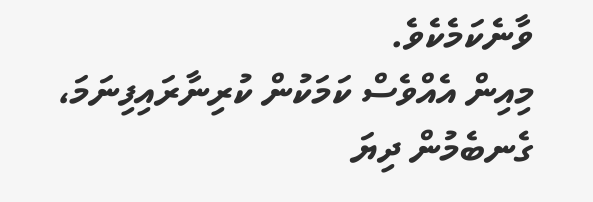ވާނެކަމެކެވެ.
މިއިން އެއްވެސް ކަމަކުން ކުރިނާރައިފިނަމަ، ގެނބެމުން ދިޔަ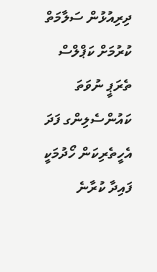ދިރިއުޅުން ސަލާމަތް ކުރުމަށް ކަޕްލްސް ތެރަޕީ ނުވަތަ ކައުންސެލިންގ ފަދަ އެހީތެރިކަން ހޯދުމަކީ ފައިދާ ކުރާނެ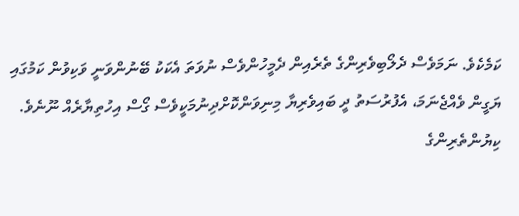ކަމެކެވެ. ނަމަވެސް ދެލޯބިވެރިންގެ ތެރެއިން ދެމީހުންވެސް ނުވަތަ އެކަކު ބޭނުންވަނީ ވަކިވުން ކަމުގައި ޔަގީން ވެއްޖެނަމަ، އެފުރުސަތު ދީ ބައިވެރިޔާ މިނިވަންކޮށްދިނުމަކީވެސް ގޯސް އިހުތިޔާރެއް ނޫނެވެ.
ކިޔުންތެރިންގެ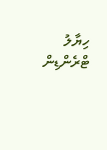ހިޔާލު
ޓްރެންޑިން